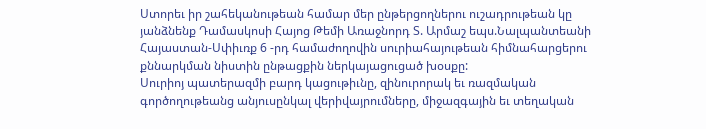Ստորեւ իր շահեկանութեան համար մեր ընթերցողներու ուշադրութեան կը յանձնենք Դամասկոսի Հայոց Թեմի Առաջնորդ Տ. Արմաշ եպս.Նալպանտեանի Հայաստան-Սփիւռք 6 -րդ համաժողովին սուրիահայութեան հիմնահարցերու քննարկման նիստին ընթացքին ներկայացուցած խօսքը:
Սուրիոյ պատերազմի բարդ կացութիւնը, զինուրորակ եւ ռազմական գործողութեանց անյուսընկալ վերիվայրումները, միջազգային եւ տեղական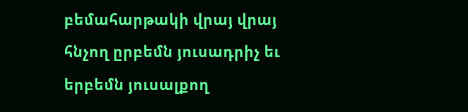բեմահարթակի վրայ վրայ հնչող ըրբեմն յուսադրիչ եւ երբեմն յուսալքող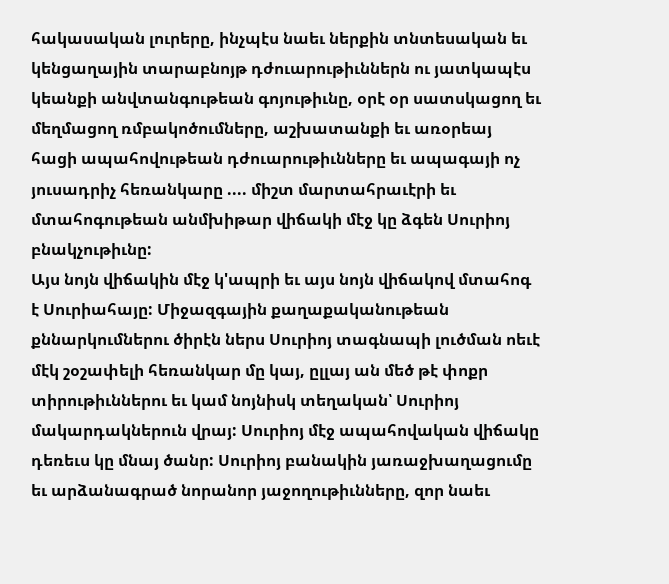հակասական լուրերը, ինչպէս նաեւ ներքին տնտեսական եւ կենցաղային տարաբնոյթ դժուարութիւններն ու յատկապէս կեանքի անվտանգութեան գոյութիւնը, օրէ օր սատսկացող եւ մեղմացող ռմբակոծումները, աշխատանքի եւ առօրեայ հացի ապահովութեան դժուարութիւնները եւ ապագայի ոչ յուսադրիչ հեռանկարը .... միշտ մարտահրաւէրի եւ մտահոգութեան անմխիթար վիճակի մէջ կը ձգեն Սուրիոյ բնակչութիւնը:
Այս նոյն վիճակին մէջ կ'ապրի եւ այս նոյն վիճակով մտահոգ է Սուրիահայը: Միջազգային քաղաքականութեան քննարկումներու ծիրէն ներս Սուրիոյ տագնապի լուծման ոեւէ մէկ շօշափելի հեռանկար մը կայ, ըլլայ ան մեծ թէ փոքր տիրութիւններու եւ կամ նոյնիսկ տեղական՝ Սուրիոյ մակարդակներուն վրայ: Սուրիոյ մէջ ապահովական վիճակը դեռեւս կը մնայ ծանր: Սուրիոյ բանակին յառաջխաղացումը եւ արձանագրած նորանոր յաջողութիւնները, զոր նաեւ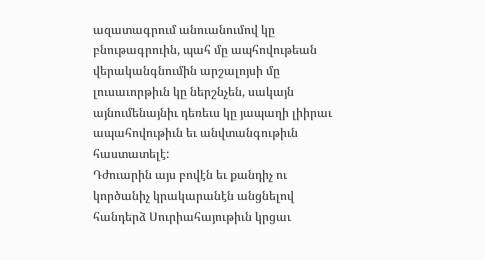ազատագրում անուանումով կը բնութագրուին, պահ մը ապհովութեան վերականգնումին արշալոյսի մը լուսաւորթիւն կը ներշնչեն, սակայն այնումենայնիւ դեռեւս կը յապաղի լիիրաւ ապահովութիւն եւ անվտանգութիւն հաստատելէ:
Դժուարին այս բովէն եւ քանդիչ ու կործանիչ կրակարանէն անցնելով հանդերձ Սուրիահայութիւն կրցաւ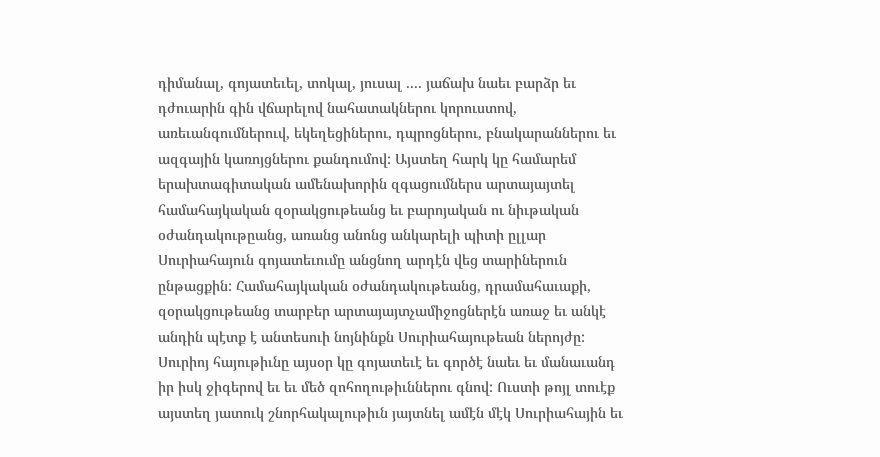դիմանալ, գոյատեւել, տոկալ, յուսալ .... յաճախ նաեւ բարձր եւ դժուարին գին վճարելով նահատակներու կորուստով, առեւանգումներուվ, եկեղեցիներու, դպրոցներու, բնակարաններու եւ ազգային կառոյցներու քանդումով: Այստեղ հարկ կը համարեմ երախտագիտական ամենախորին զգացումներս արտայայտել համահայկական զօրակցութեանց եւ բարոյական ու նիւթական օժանդակութըանց, առանց անոնց անկարելի պիտի ըլլար Սուրիահայուն գոյատեւումը անցնող արդէն վեց տարիներուն ընթացքին: Համահայկական օժանդակութեանց, դրամահաւաքի, զօրակցութեանց տարբեր արտայայտչամիջոցներէն առաջ եւ անկէ անդին պէտք է անտեսուի նոյնինքն Սուրիահայութեան ներոյժը: Սուրիոյ հայութիւնը այսօր կը գոյատեւէ եւ գործէ նաեւ եւ մանաւանդ իր իսկ ջիգերով եւ եւ մեծ զոհողութիւններու գնով: Ուստի թոյլ տուէք այստեղ յատուկ շնորհակալութիւն յայտնել ամէն մէկ Սուրիահային եւ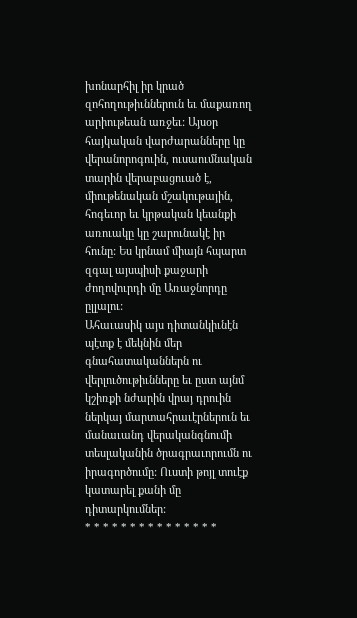խոնարհիլ իր կրած զոհողութիւններուն եւ մաքառող արիութեան առջեւ: Այսօր հայկական վարժարանները կը վերանորոգուին, ուսաումնական տարին վերաբացուած է, միութենական մշակութային, հոգեւոր եւ կրթական կեանքի առուակը կը շարունակէ իր հունը: Ես կրնամ միայն հպարտ զգալ այսպիսի քաջարի ժողովուրդի մը Առաջնորդը ըլլալու:
Ահաւասիկ այս դիտանկիւնէն պէտք է մեկնին մեր գնահատականներն ու վերլուծութիւնները եւ ըստ այնմ կշիռքի նժարին վրայ դրուին ներկայ մարտահրաւէրներուն եւ մանաւանդ վերականգնումի տեսլականին ծրագրաւորումն ու իրագործումը: Ուստի թոյլ տուէք կատարել քանի մը դիտարկումներ:
* * * * * * * * * * * * * * *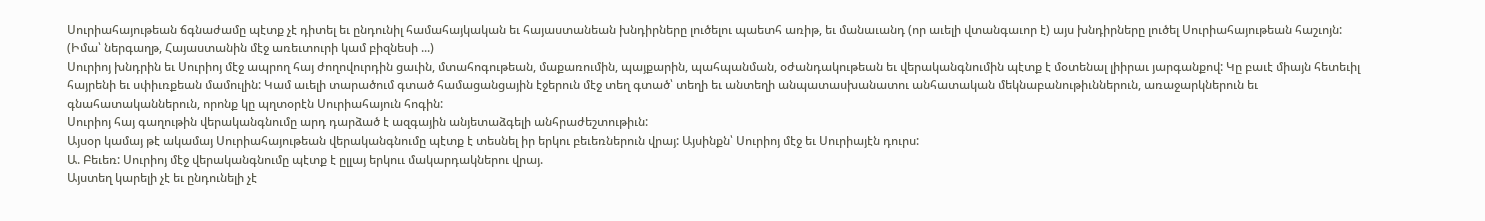Սուրիահայութեան ճգնաժամը պէտք չէ դիտել եւ ընդունիլ համահայկական եւ հայաստանեան խնդիրները լուծելու պաետհ առիթ, եւ մանաւանդ (որ աւելի վտանգաւոր է) այս խնդիրները լուծել Սուրիահայութեան հաշւոյն: (Իմա՝ ներգաղթ, Հայաստանին մէջ առեւտուրի կամ բիզնեսի ...)
Սուրիոյ խնդրին եւ Սուրիոյ մէջ ապրող հայ ժողովուրդին ցաւին, մտահոգութեան, մաքառումին, պայքարին, պահպանման, օժանդակութեան եւ վերականգնումին պէտք է մօտենալ լիիրաւ յարգանքով: Կը բաւէ միայն հետեւիլ հայրենի եւ սփիւռքեան մամուլին: Կամ աւելի տարածում գտած համացանցային էջերուն մէջ տեղ գտած՝ տեղի եւ անտեղի անպատասխանատու անհատական մեկնաբանութիւններուն, առաջարկներուն եւ գնահատականներուն, որոնք կը պղտօրէն Սուրիահայուն հոգին:
Սուրիոյ հայ գաղութին վերականգնումը արդ դարձած է ազգային անյետաձգելի անհրաժեշտութիւն:
Այսօր կամայ թէ ակամայ Սուրիահայութեան վերականգնումը պէտք է տեսնել իր երկու բեւեռներուն վրայ: Այսինքն՝ Սուրիոյ մէջ եւ Սուրիայէն դուրս:
Ա. Բեւեռ: Սուրիոյ մէջ վերականգնումը պէտք է ըլլայ երկոււ մակարդակներու վրայ.
Այստեղ կարելի չէ եւ ընդունելի չէ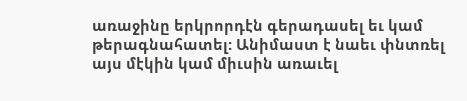առաջինը երկրորդէն գերադասել եւ կամ թերագնահատել: Անիմաստ է նաեւ փնտռել այս մէկին կամ միւսին առաւել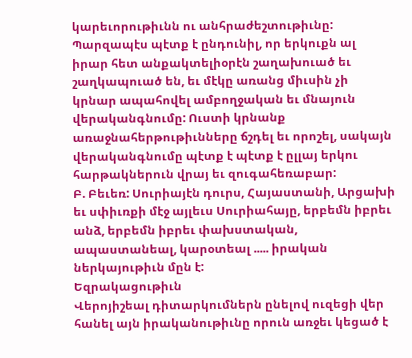կարեւորութիւնն ու անհրաժեշտութիւնը: Պարզապէս պէտք է ընդունիլ, որ երկուքն ալ իրար հետ անքակտելիօրէն շաղախուած եւ շաղկապուած են, եւ մէկը առանց միւսին չի կրնար ապահովել ամբողջական եւ մնայուն վերականգնումը: Ուստի կրնանք առաջնահերթութիւնները ճշդել եւ որոշել, սակայն վերականգնումը պէտք է պէտք է ըլլայ երկու հարթակներուն վրայ եւ զուգահեռաբար:
Բ. Բեւեռ: Սուրիայէն դուրս, Հայաստանի, Արցախի եւ սփիւռքի մէջ այլեւս Սուրիահայը, երբեմն իբրեւ անձ, երբեմն իբրեւ փախստական, ապաստանեալ, կարօտեալ ..... իրական ներկայութիւն մըն է:
Եզրակացութիւն
Վերոյիշեալ դիտարկումներն ընելով ուզեցի վեր հանել այն իրականութիւնը որուն առջեւ կեցած է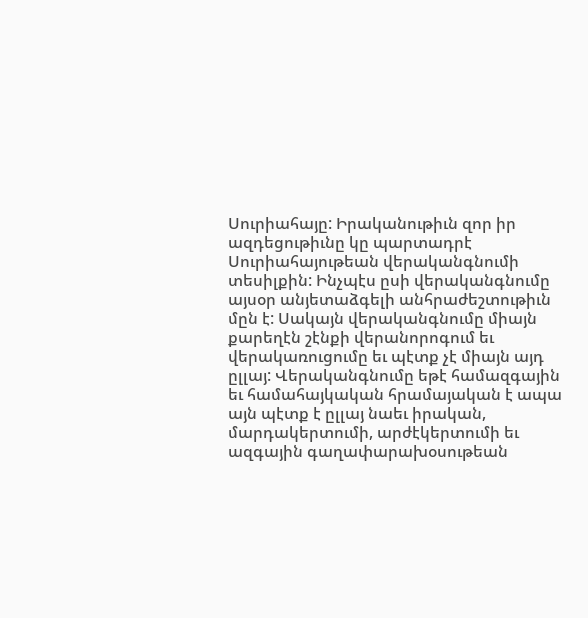Սուրիահայը: Իրականութիւն զոր իր ազդեցութիւնը կը պարտադրէ Սուրիահայութեան վերականգնումի տեսիլքին: Ինչպէս ըսի վերականգնումը այսօր անյետաձգելի անհրաժեշտութիւն մըն է: Սակայն վերականգնումը միայն քարեղէն շէնքի վերանորոգում եւ վերակառուցումը եւ պէտք չէ միայն այդ ըլլայ: Վերականգնումը եթէ համազգային եւ համահայկական հրամայական է ապա այն պէտք է ըլլայ նաեւ իրական, մարդակերտումի, արժէկերտումի եւ ազգային գաղափարախօսութեան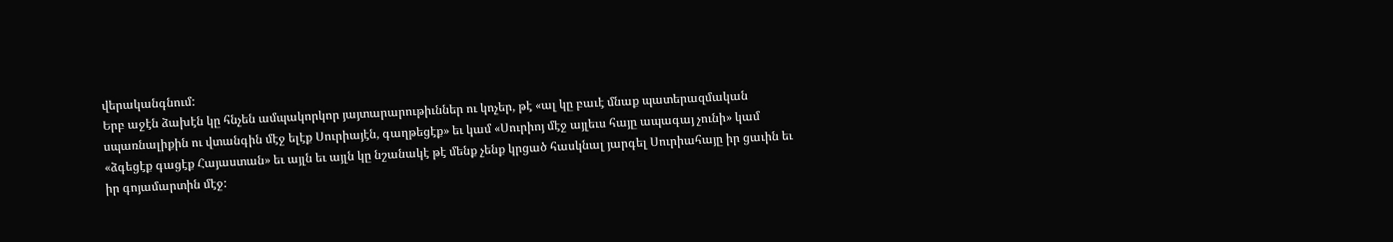վերականգնում:
Երբ աջէն ձախէն կը հնչեն ամպակորկոր յայտարարութիւններ ու կոչեր, թէ «ալ կը բաւէ մնաք պատերազմական սպառնալիքին ու վտանգին մէջ ելէք Սուրիայէն, գաղթեցէք» եւ կամ «Սուրիոյ մէջ այլեւս հայը ապագայ չունի» կամ «ձգեցէք գացէք Հայաստան» եւ այլն եւ այլն կը նշանակէ թէ մենք չենք կրցած հասկնալ յարգել Սուրիահայը իր ցաւին եւ իր գոյամարտին մէջ: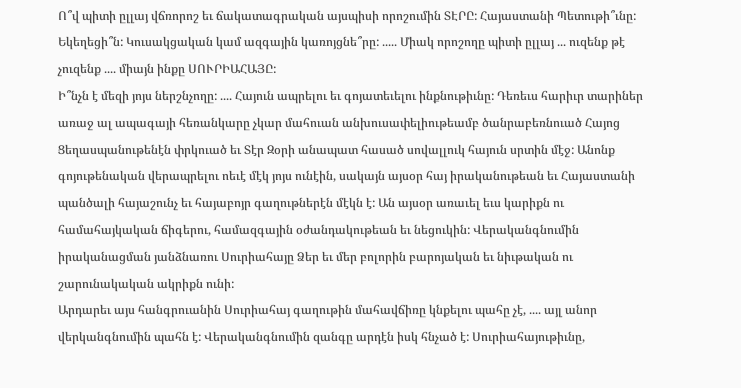Ո՞վ պիտի ըլլայ վճռորոշ եւ ճակատագրական այսպիսի որոշումին ՏԷՐԸ: Հայաստանի Պետութի՞ւնը: Եկեղեցի՞ն: Կուսակցական կամ ազգային կառոյցնե՞րը: ..... Միակ որոշողը պիտի ըլլայ ... ուզենք թէ չուզենք .... միայն ինքը ՍՈՒՐԻԱՀԱՅԸ:
Ի՞նչն է մեզի յոյս ներշնչողը: .... Հայուն ապրելու եւ գոյատեւելու ինքնութիւնը: Դեռեւս հարիւր տարիներ առաջ ալ ապագայի հեռանկարը չկար մահուան անխուսափելիութեամբ ծանրաբեռնուած Հայոց Ցեղասպանութենէն փրկուած եւ Տէր Զօրի անապատ հասած սովալլուկ հայուն սրտին մէջ: Անոնք գոյութենական վերապրելու ոեւէ մէկ յոյս ունէին, սակայն այսօր հայ իրականութեան եւ Հայաստանի պանծալի հայաշունչ եւ հայաբոյր գաղութներէն մէկն է: Ան այսօր առաւել եւս կարիքն ու համահայկական ճիգերու, համազգային օժանդակութեան եւ նեցուկին: Վերականգնումին իրականացման յանձնառու Սուրիահայը Ձեր եւ մեր բոլորին բարոյական եւ նիւթական ու շարունակական ակրիքն ունի:
Արդարեւ այս հանգրուանին Սուրիահայ գաղութին մահավճիռը կնքելու պահը չէ, .... այլ անոր վերկանգնումին պահն է: Վերականգնումին զանգը արդէն իսկ հնչած է: Սուրիահայութիւնը,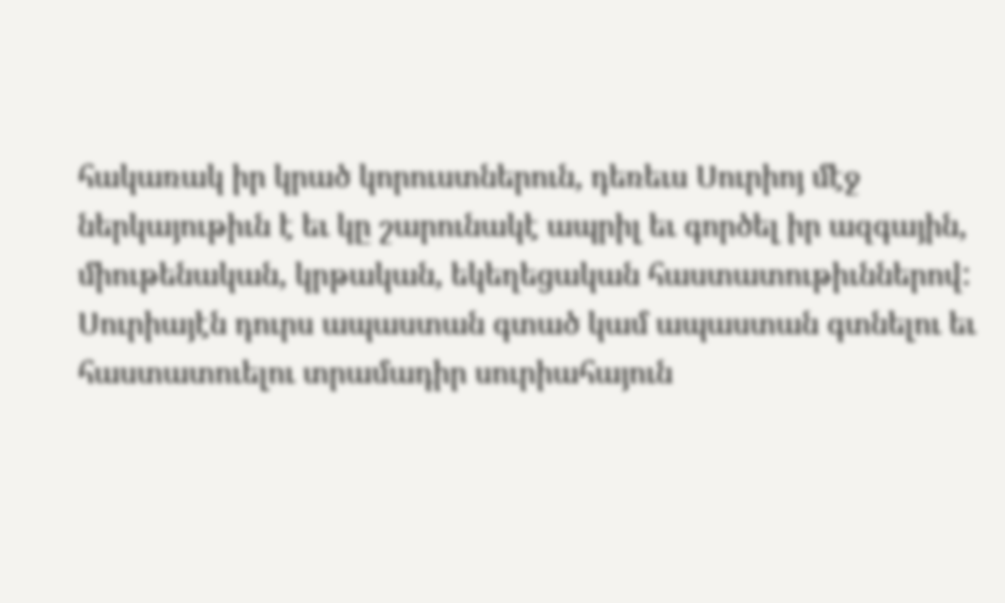հակառակ իր կրած կորուստներուն, դեռեւս Սուրիոյ մէջ ներկայութիւն է եւ կը շարունակէ ապրիլ եւ գործել իր ազգային, միութենական, կրթական, եկեղեցական հաստատութիւններով:
Սուրիայէն դուրս ապաստան գտած կամ ապաստան գտնելու եւ հաստատուելու տրամադիր սուրիահայուն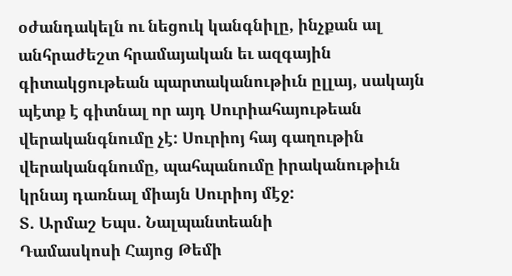օժանդակելն ու նեցուկ կանգնիլը, ինչքան ալ անհրաժեշտ հրամայական եւ ազգային գիտակցութեան պարտականութիւն ըլլայ, սակայն պէտք է գիտնալ որ այդ Սուրիահայութեան վերականգնումը չէ: Սուրիոյ հայ գաղութին վերականգնումը, պահպանումը իրականութիւն կրնայ դառնալ միայն Սուրիոյ մէջ:
Տ. Արմաշ Եպս. Նալպանտեանի
Դամասկոսի Հայոց Թեմի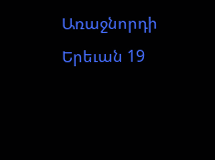Առաջնորդի
Երեւան 19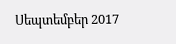Սեպտեմբեր 2017